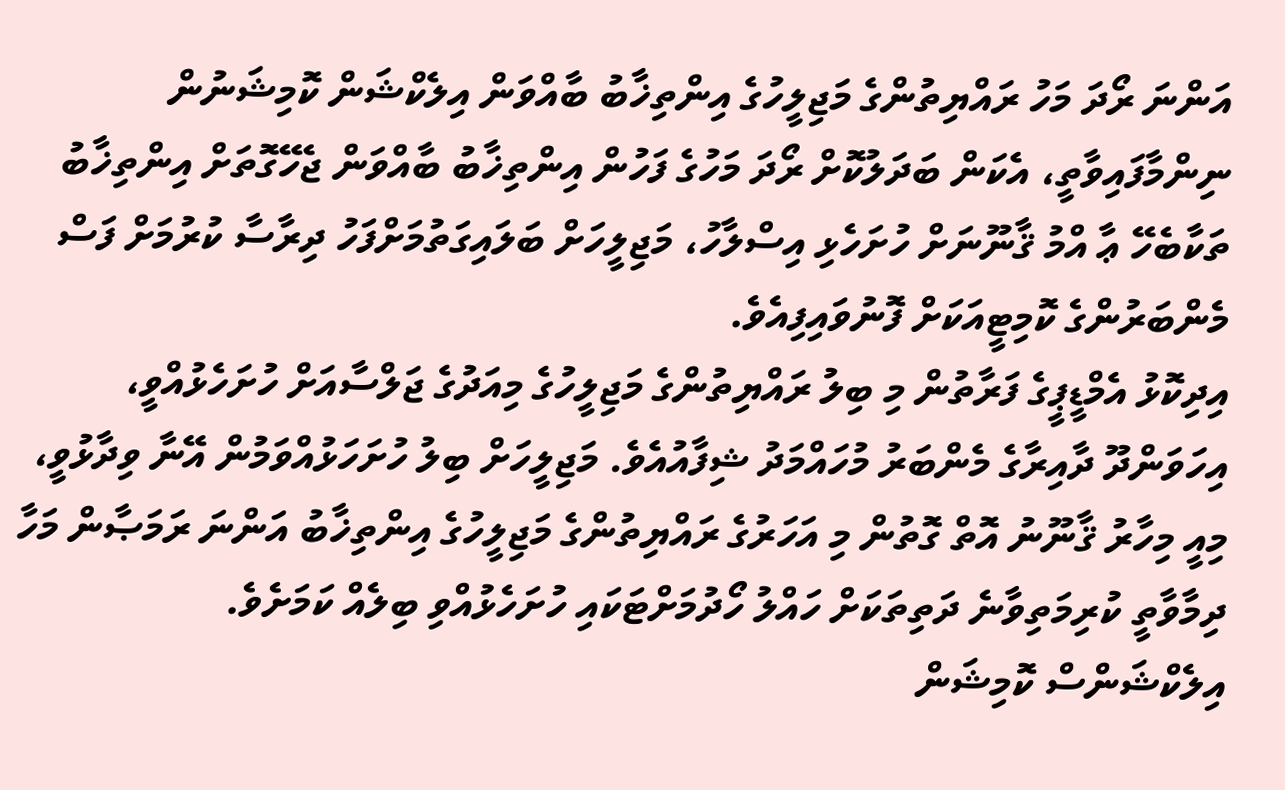އަންނަ ރޯދަ މަހު ރައްޔިތުންގެ މަޖިލީހުގެ އިންތިޚާބު ބާއްވަން އިލެކްޝަން ކޮމިޝަނުން ނިންމާފައިވާތީ، އެކަން ބަދަލުކޮށް ރޯދަ މަހުގެ ފަހުން އިންތިޚާބު ބާއްވަން ޖެހޭގޮތަށް އިންތިޚާބު ތަކާބެހޭ ޢާ އްމު ޤާނޫނަށް ހުށަހެޅި އިސްލާހު، މަޖިލީހަށް ބަލައިގަތުމަށްފަހު ދިރާސާ ކުރުމަށް ފަސް މެންބަރުންގެ ކޮމިޓީއަކަށް ފޮނުވައިފިއެވެ.
އިދިކޮޅު އެމްޑީޕީގެ ފަރާތުން މި ބިލު ރައްޔިތުންގެ މަޖިލީހުގެ މިއަދުގެ ޖަލްސާއަށް ހުށަހެޅުއްވީ، އިހަވަންދޫ ދާއިރާގެ މެންބަރު މުހައްމަދު ޝިފާއުއެވެ. މަޖިލީހަށް ބިލު ހުށަހަޅުއްވަމުން އޭނާ ވިދާޅުވީ، މިއީ މިހާރު ޤާނޫނު އޮތް ގޮތުން މި އަހަރުގެ ރައްޔިތުންގެ މަޖިލީހުގެ އިންތިޚާބު އަންނަ ރަމަޞާން މަހާ ދިމާވާތީ ކުރިމަތިވާނެ ދަތިތަކަށް ހައްލު ހޯދުމަށްޓަކައި ހުށަހެޅުއްވި ބިލެއް ކަމަށެވެ.
އިލެކްޝަންސް ކޮމިޝަން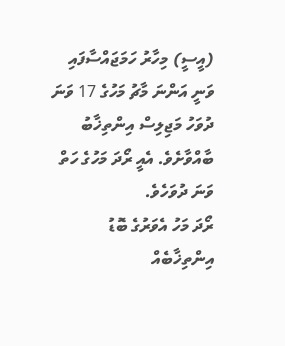(އީސީ) މިހާރު ހަމަޖައްސާފައި ވަނީ އަންނަ މާޗު މަހުގެ 17 ވަނަ ދުވަހު މަޖިލިސް އިންތިޚާބު ބާއްވާށެވެ. އެއީ ރޯދަ މަހުގެ ހަތް ވަނަ ދުވަހެވެ.
ރޯދަ މަހު އެވަރުގެ ބޮޑު އިންތިޚާބެއް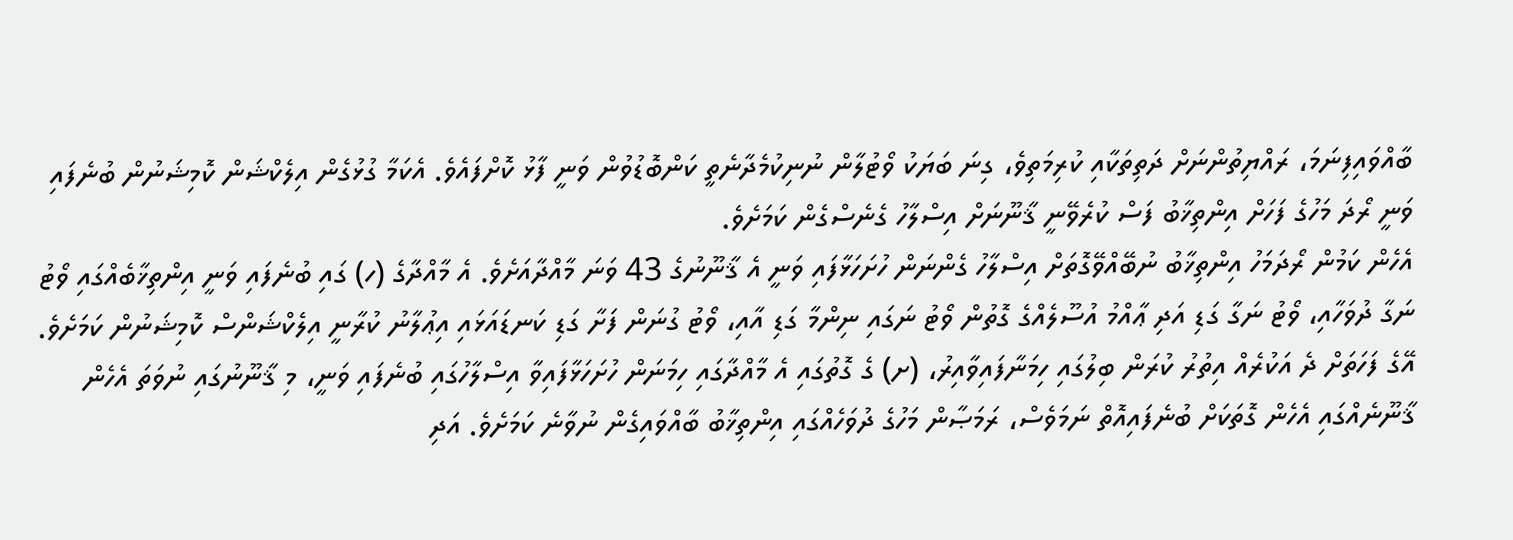ބާއްވައިފިނަމަ، ރައްޔިތުންނަށް ދަތިތަކާއި ކުރިމަތިވެ، ގިނަ ބަޔަކު ވޯޓުލާން ނުނިކުމެދާނެތީ ކަންބޮޑުވުން ވަނީ ފާޅު ކޮށްފައެވެ. އެކަމާ ގުޅުގެން އިލެކްޝަން ކޮމިޝަނުން ބުނެފައި ވަނީ ރޯދަ މަހުގެ ފަހަށް އިންތިޚާބު ފަސް ކުރެވޭނީ ޤާނޫނަށް އިސްލާހު ގެނެސްގެން ކަމަށެވެ.
އެހެން ކަމުން ރޯދަމަހު އިންތިޚާބު ނުބޭއްވޭގޮތަށް އިސްލާހު ގެންނަން ހުށަހަޅާފައި ވަނީ އެ ޤާނޫނުގެ 43 ވަނަ މާއްދާއަށެވެ. އެ މާއްދާގެ (ހ) ގައި ބުނެފައި ވަނީ އިންތިޚާބެއްގައި ވޯޓު ނަގާ ދުވަހާއި، ވޯޓު ނަގާ ގަޑި އަދި ޢާއްމު އުސޫލެއްގެ ގޮތުން ވޯޓު ނަގައި ނިންމާ ގަޑި އާއި، ވޯޓު ގުނަން ފަށާ ގަޑި ކަނޑައަޅައި އިޢުލާނު ކުރާނީ އިލެކްޝަންސް ކޮމިޝަނުން ކަމަށެވެ.
އޭގެ ފަހަތަށް ދެ އަކުރެއް އިތުރު ކުރަން ބިލުގައި ހިމަނާފައިވާއިރު، (ށ) ގެ ގޮތުގައި އެ މާއްދާގައި ހިމަނަން ހުށަހަޅާފައިވާ އިސްލާހުގައި ބުނެފައި ވަނީ، މި ޤާނޫނުގައި ނުވަތަ އެހެން ޤާނޫނެއްގައި އެހެން ގޮތަކަށް ބުނެފައިއޮތް ނަމަވެސް، ރަމަޞާން މަހުގެ ދުވަހެއްގައި އިންތިޚާބު ބާއްވައިގެން ނުވާނެ ކަމަށެވެ. އަދި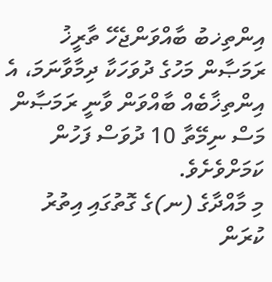އިންތިޚބު ބާއްވަންޖެހޭ ތާރީޚު ރަމަޞާން މަހުގެ ދުވަހަކާ ދިމާވާނަމަ، އެ އިންތިޚާބެއް ބާއްވަން ވާނީ ރަމަޞާން މަސް ނިމޭތާ 10 ދުވަސް ފަހުން ކަމަށްވެށެވެ.
މި މާއްދާގެ (ނ)ގެ ގޮތުގައި އިތުރު ކުރަން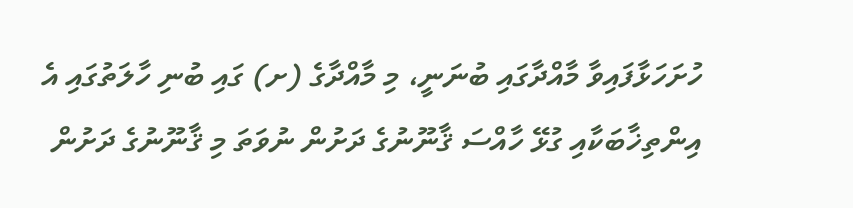ހުށަހަޅާފައިވާ މާއްދާގައި ބުނަނީ، މި މާއްދާގެ (ށ) ގައި ބުނި ހާލަތުގައި އެ އިންތިޚާބަކާއި ގުޅޭ ހާއްސަ ޤާނޫނުގެ ދަށުން ނުވަތަ މި ޤާނޫނުގެ ދަށުން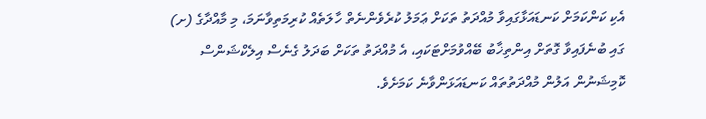އެކި ކަންކަމަށް ކަނޑައަޅާގައިވާ މުއްދަތު ތަކަށް ޢަމަލު ކުރެވެންނެތް ހާލަތެއް ކުރިމަތިވާނަމަ، މި މާއްދާގެ (ށ) ގައި ބުނެފައިވާ ގޮތަށް އިންތިޚާބު ބޭއްވުމަށްޓަކައި، އެ މުއްދަތު ތަކަށް ބަދަލު ގެނެސް އިލެކްޝަންސް ކޮމިޝަނުން އަލުން މުއްދަތުތައް ކަނޑައަޅަންވާނެ ކަމަށެވެ.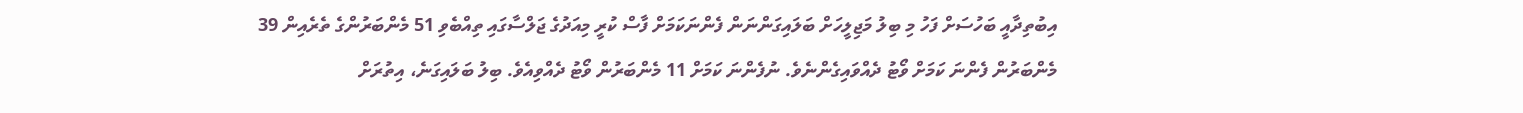އިބުތިދާއީ ބަހުސަށް ފަހު މި ބިލު މަޖިލީހަށް ބަލައިގަންނަން ފެންނަކަމަށް ފާސް ކުރީ މިއަދުގެ ޖަލްސާގައި ތިއްބެވި 51 މެންބަރުންގެ ތެރެއިން 39 މެންބަރުން ފެންނަ ކަމަށް ވޯޓު ދެއްވައިގެންނެވެ. ނުފެންނަ ކަމަށް 11 މެންބަރުން ވޯޓު ދެއްވިއެވެ. ބިލު ބަލައިގަނެ، އިތުރަށް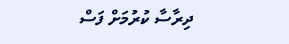ދިރާސާ ކުރުމަށް ފަސް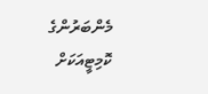މެންބަރުންގެ ކޮމިޓީއަކަށް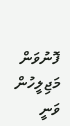ފޮނުވަން މަޖިލީހުން ވަނީ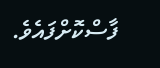ފާސްކޮށްފައެވެ.